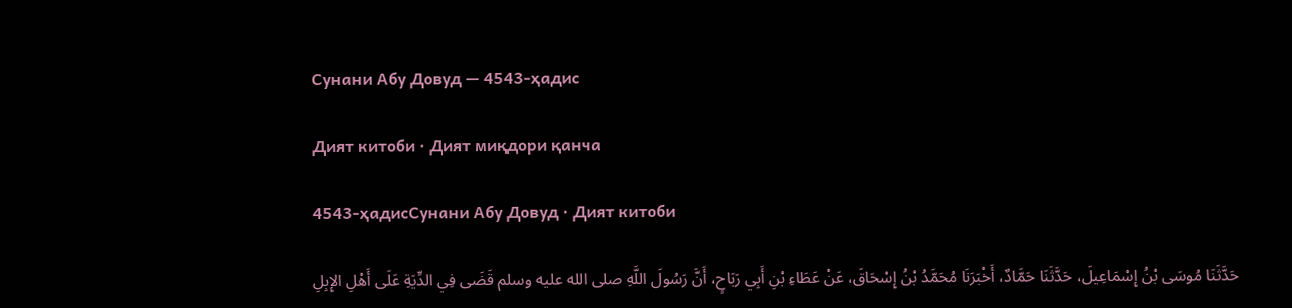Сунани Абу Довуд — 4543-ҳадис

Дият китоби · Дият миқдори қанча

4543-ҳадисСунани Абу Довуд · Дият китоби

حَدَّثَنَا مُوسَى بْنُ إِسْمَاعِيلَ، حَدَّثَنَا حَمَّادٌ، أَخْبَرَنَا مُحَمَّدُ بْنُ إِسْحَاقَ، عَنْ عَطَاءِ بْنِ أَبِي رَبَاحٍ، أَنَّ رَسُولَ اللَّهِ صلى الله عليه وسلم قَضَى فِي الدِّيَةِ عَلَى أَهْلِ الإِبِلِ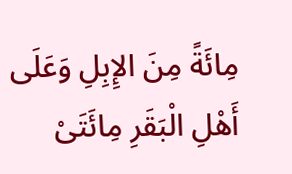مِائَةً مِنَ الإِبِلِ وَعَلَى أَهْلِ الْبَقَرِ مِائَتَىْ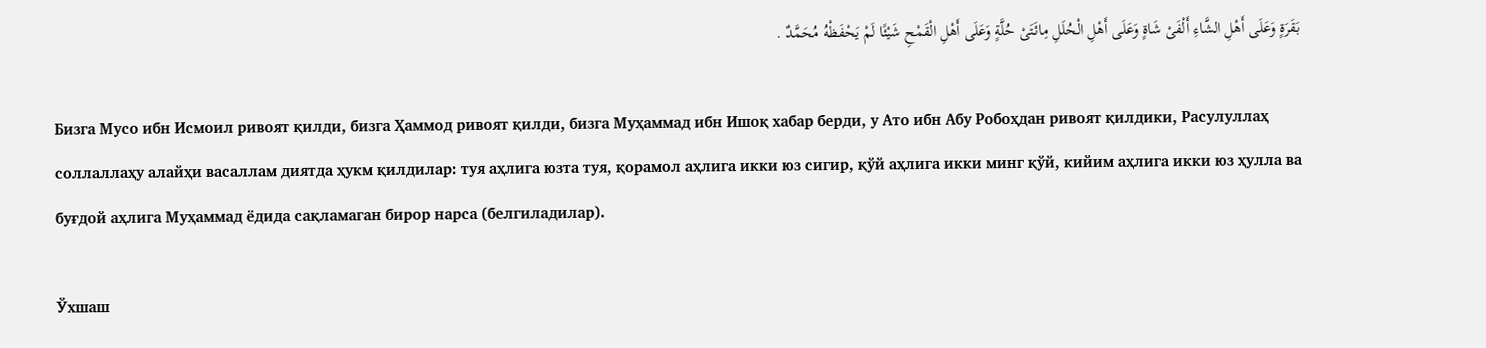بَقَرَةٍ وَعَلَى أَهْلِ الشَّاءِ أَلْفَىْ شَاةٍ وَعَلَى أَهْلِ الْحُلَلِ مِائَتَىْ حُلَّةٍ وَعَلَى أَهْلِ الْقَمْحِ شَيْئًا لَمْ يَحْفَظْهُ مُحَمَّدٌ .

Бизга Мусо ибн Исмоил ривоят қилди, бизга Ҳаммод ривоят қилди, бизга Муҳаммад ибн Ишоқ хабар берди, у Ато ибн Абу Робоҳдан ривоят қилдики, Расулуллаҳ соллаллаҳу алайҳи васаллам диятда ҳукм қилдилар: туя аҳлига юзта туя, қорамол аҳлига икки юз сигир, қўй аҳлига икки минг қўй, кийим аҳлига икки юз ҳулла ва буғдой аҳлига Муҳаммад ёдида сақламаган бирор нарса (белгиладилар).

Ўхшаш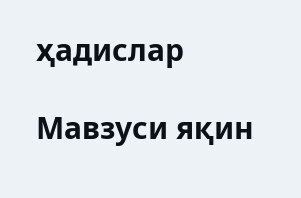ҳадислар

Мавзуси яқин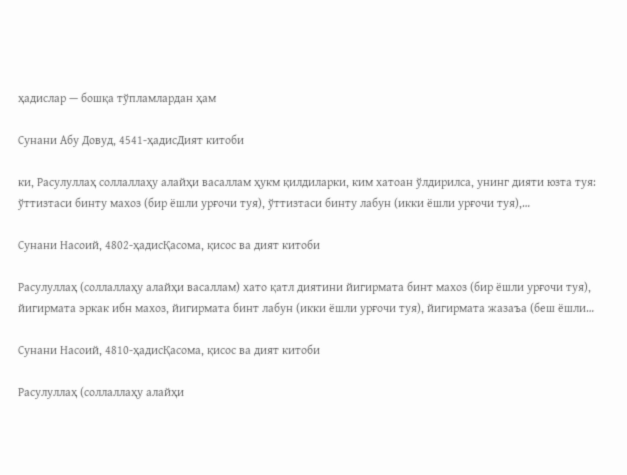ҳадислар — бошқа тўпламлардан ҳам

Сунани Абу Довуд, 4541-ҳадисДият китоби

ки, Расулуллаҳ соллаллаҳу алайҳи васаллам ҳукм қилдиларки, ким хатоан ўлдирилса, унинг дияти юзта туя: ўттизтаси бинту махоз (бир ёшли урғочи туя), ўттизтаси бинту лабун (икки ёшли урғочи туя),…

Сунани Насоий, 4802-ҳадисҚасома, қисос ва дият китоби

Расулуллаҳ (соллаллаҳу алайҳи васаллам) хато қатл диятини йигирмата бинт махоз (бир ёшли урғочи туя), йигирмата эркак ибн махоз, йигирмата бинт лабун (икки ёшли урғочи туя), йигирмата жазаъа (беш ёшли…

Сунани Насоий, 4810-ҳадисҚасома, қисос ва дият китоби

Расулуллаҳ (соллаллаҳу алайҳи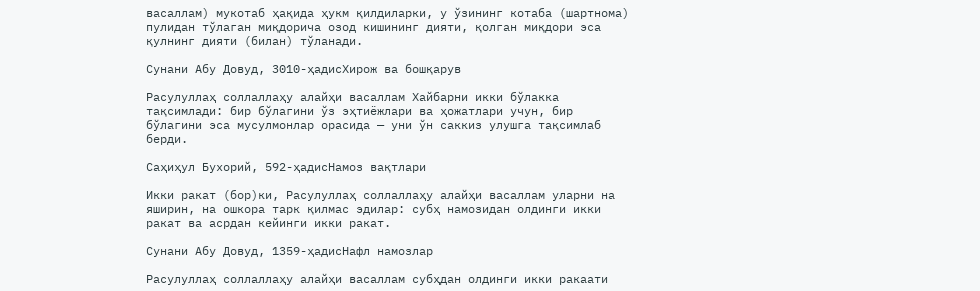васаллам) мукотаб ҳақида ҳукм қилдиларки, у ўзининг котаба (шартнома) пулидан тўлаган миқдорича озод кишининг дияти, қолган миқдори эса қулнинг дияти (билан) тўланади.

Сунани Абу Довуд, 3010-ҳадисХирож ва бошқарув

Расулуллаҳ соллаллаҳу алайҳи васаллам Хайбарни икки бўлакка тақсимлади: бир бўлагини ўз эҳтиёжлари ва ҳожатлари учун, бир бўлагини эса мусулмонлар орасида — уни ўн саккиз улушга тақсимлаб берди.

Саҳиҳул Бухорий, 592-ҳадисНамоз вақтлари

Икки ракат (бор)ки, Расулуллаҳ соллаллаҳу алайҳи васаллам уларни на яширин, на ошкора тарк қилмас эдилар: субҳ намозидан олдинги икки ракат ва асрдан кейинги икки ракат.

Сунани Абу Довуд, 1359-ҳадисНафл намозлар

Расулуллаҳ соллаллаҳу алайҳи васаллам субҳдан олдинги икки ракаати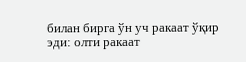билан бирга ўн уч ракаат ўқир эди: олти ракаат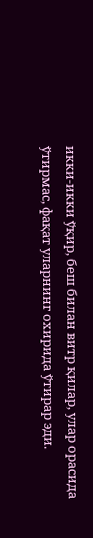икки-икки ўқир, беш билан витр қилар, улар орасида ўтирмас, фақат уларнинг охирида ўтирар эди.